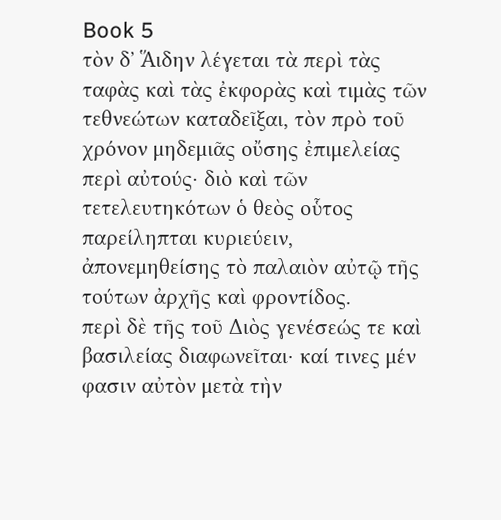Book 5
τὸν δʼ Ἅιδην λέγεται τὰ περὶ τὰς ταφὰς καὶ τὰς ἐκφορὰς καὶ τιμὰς τῶν τεθνεώτων καταδεῖξαι, τὸν πρὸ τοῦ χρόνον μηδεμιᾶς οὔσης ἐπιμελείας περὶ αὐτούς· διὸ καὶ τῶν τετελευτηκότων ὁ θεὸς οὗτος παρείληπται κυριεύειν, ἀπονεμηθείσης τὸ παλαιὸν αὐτῷ τῆς τούτων ἀρχῆς καὶ φροντίδος.
περὶ δὲ τῆς τοῦ Διὸς γενέσεώς τε καὶ βασιλείας διαφωνεῖται· καί τινες μέν φασιν αὐτὸν μετὰ τὴν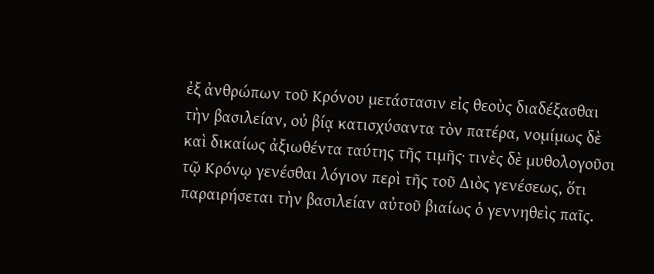ἐξ ἀνθρώπων τοῦ Κρόνου μετάστασιν εἰς θεοὺς διαδέξασθαι τὴν βασιλείαν, οὐ βίᾳ κατισχύσαντα τὸν πατέρα, νομίμως δὲ καὶ δικαίως ἀξιωθέντα ταύτης τῆς τιμῆς· τινὲς δὲ μυθολογοῦσι τῷ Κρόνῳ γενέσθαι λόγιον περὶ τῆς τοῦ Διὸς γενέσεως, ὅτι παραιρήσεται τὴν βασιλείαν αὐτοῦ βιαίως ὁ γεννηθεὶς παῖς.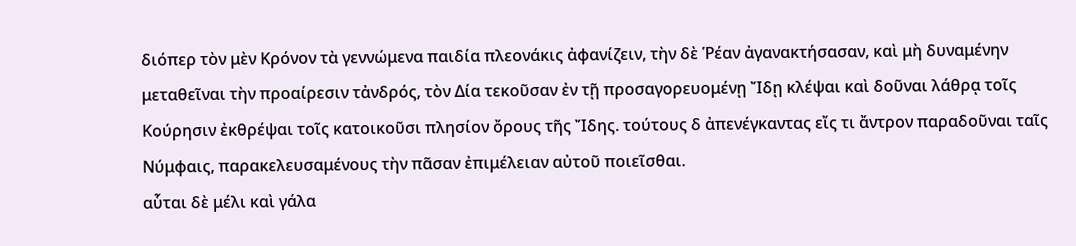διόπερ τὸν μὲν Κρόνον τὰ γεννώμενα παιδία πλεονάκις ἀφανίζειν, τὴν δὲ Ῥέαν ἀγανακτήσασαν, καὶ μὴ δυναμένην μεταθεῖναι τὴν προαίρεσιν τἀνδρός, τὸν Δία τεκοῦσαν ἐν τῇ προσαγορευομένῃ Ἴδῃ κλέψαι καὶ δοῦναι λάθρᾳ τοῖς Κούρησιν ἐκθρέψαι τοῖς κατοικοῦσι πλησίον ὄρους τῆς Ἴδης. τούτους δ ἀπενέγκαντας εἴς τι ἄντρον παραδοῦναι ταῖς Νύμφαις, παρακελευσαμένους τὴν πᾶσαν ἐπιμέλειαν αὐτοῦ ποιεῖσθαι.
αὗται δὲ μέλι καὶ γάλα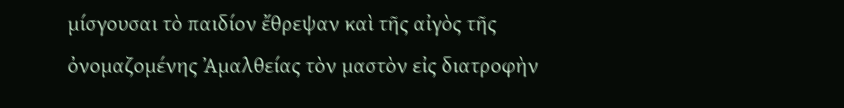μίσγουσαι τὸ παιδίον ἔθρεψαν καὶ τῆς αἰγὸς τῆς ὀνομαζομένης Ἀμαλθείας τὸν μαστὸν εἰς διατροφὴν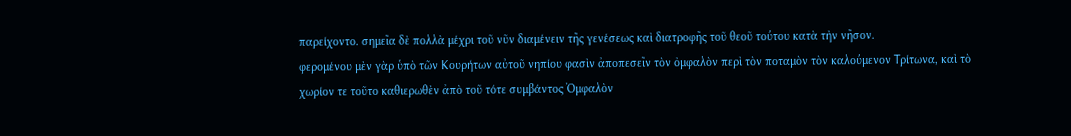παρείχοντο. σημεῖα δὲ πολλὰ μέχρι τοῦ νῦν διαμένειν τῆς γενέσεως καὶ διατροφῆς τοῦ θεοῦ τούτου κατὰ τὴν νῆσον.
φερομένου μὲν γὰρ ὑπὸ τῶν Κουρήτων αὐτοῦ νηπίου φασὶν ἀποπεσεῖν τὸν ὀμφαλὸν περὶ τὸν ποταμὸν τὸν καλούμενον Τρίτωνα, καὶ τὸ χωρίον τε τοῦτο καθιερωθὲν ἀπὸ τοῦ τότε συμβάντος Ὀμφαλὸν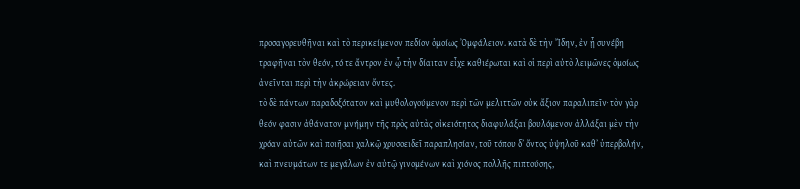προσαγορευθῆναι καὶ τὸ περικείμενον πεδίον ὁμοίως Ὀμφάλειον. κατὰ δὲ τὴν Ἴδην, ἐν ᾗ συνέβη τραφῆναι τὸν θεόν, τό τε ἄντρον ἐν ᾧ τὴν δίαιταν εἶχε καθιέρωται καὶ οἱ περὶ αὐτὸ λειμῶνες ὁμοίως ἀνεῖνται περὶ τὴν ἀκρώρειαν ὄντες.
τὸ δὲ πάντων παραδοξότατον καὶ μυθολογούμενον περὶ τῶν μελιττῶν οὐκ ἄξιον παραλιπεῖν· τὸν γὰρ θεόν φασιν ἀθάνατον μνήμην τῆς πρὸς αὐτὰς οἰκειότητος διαφυλάξαι βουλόμενον ἀλλάξαι μὲν τὴν χρόαν αὐτῶν καὶ ποιῆσαι χαλκῷ χρυσοειδεῖ παραπλησίαν, τοῦ τόπου δʼ ὄντος ὑψηλοῦ καθʼ ὑπερβολήν, καὶ πνευμάτων τε μεγάλων ἐν αὐτῷ γινομένων καὶ χιόνος πολλῆς πιπτούσης,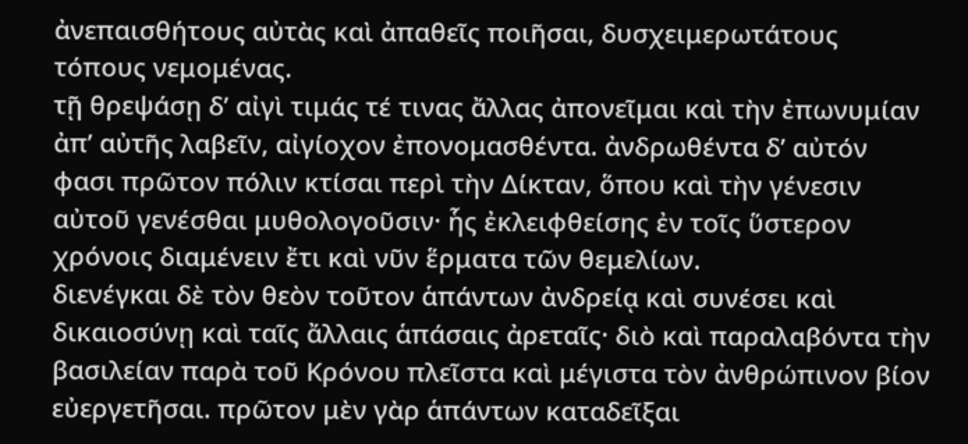ἀνεπαισθήτους αὐτὰς καὶ ἀπαθεῖς ποιῆσαι, δυσχειμερωτάτους τόπους νεμομένας.
τῇ θρεψάσῃ δʼ αἰγὶ τιμάς τέ τινας ἄλλας ἀπονεῖμαι καὶ τὴν ἐπωνυμίαν ἀπʼ αὐτῆς λαβεῖν, αἰγίοχον ἐπονομασθέντα. ἀνδρωθέντα δʼ αὐτόν φασι πρῶτον πόλιν κτίσαι περὶ τὴν Δίκταν, ὅπου καὶ τὴν γένεσιν αὐτοῦ γενέσθαι μυθολογοῦσιν· ἧς ἐκλειφθείσης ἐν τοῖς ὕστερον χρόνοις διαμένειν ἔτι καὶ νῦν ἕρματα τῶν θεμελίων.
διενέγκαι δὲ τὸν θεὸν τοῦτον ἁπάντων ἀνδρείᾳ καὶ συνέσει καὶ δικαιοσύνῃ καὶ ταῖς ἄλλαις ἁπάσαις ἀρεταῖς· διὸ καὶ παραλαβόντα τὴν βασιλείαν παρὰ τοῦ Κρόνου πλεῖστα καὶ μέγιστα τὸν ἀνθρώπινον βίον εὐεργετῆσαι. πρῶτον μὲν γὰρ ἁπάντων καταδεῖξαι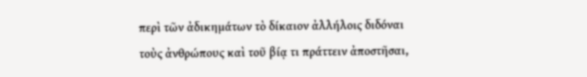περὶ τῶν ἀδικημάτων τὸ δίκαιον ἀλλήλοις διδόναι τοὺς ἀνθρώπους καὶ τοῦ βίᾳ τι πράττειν ἀποστῆσαι,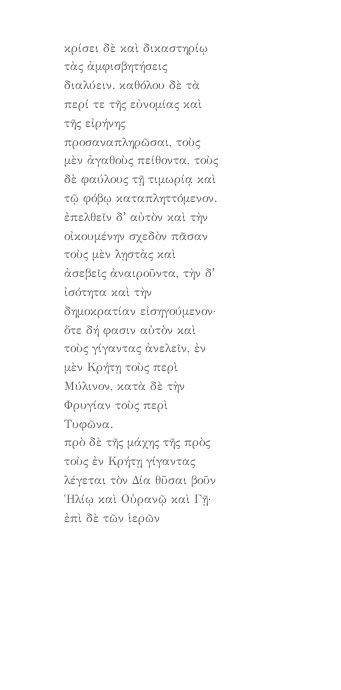κρίσει δὲ καὶ δικαστηρίῳ τὰς ἀμφισβητήσεις διαλύειν. καθόλου δὲ τὰ περί τε τῆς εὐνομίας καὶ τῆς εἰρήνης προσαναπληρῶσαι, τοὺς μὲν ἀγαθοὺς πείθοντα, τοὺς δὲ φαύλους τῇ τιμωρίᾳ καὶ τῷ φόβῳ καταπληττόμενον.
ἐπελθεῖν δʼ αὐτὸν καὶ τὴν οἰκουμένην σχεδὸν πᾶσαν τοὺς μὲν λῃστὰς καὶ ἀσεβεῖς ἀναιροῦντα, τὴν δʼ ἰσότητα καὶ τὴν δημοκρατίαν εἰσηγούμενον· ὅτε δή φασιν αὐτὸν καὶ τοὺς γίγαντας ἀνελεῖν, ἐν μὲν Κρήτῃ τοὺς περὶ Μύλινον, κατὰ δὲ τὴν Φρυγίαν τοὺς περὶ Τυφῶνα.
πρὸ δὲ τῆς μάχης τῆς πρὸς τοὺς ἐν Κρήτῃ γίγαντας λέγεται τὸν Δία θῦσαι βοῦν Ἡλίῳ καὶ Οὐρανῷ καὶ Γῇ· ἐπὶ δὲ τῶν ἱερῶν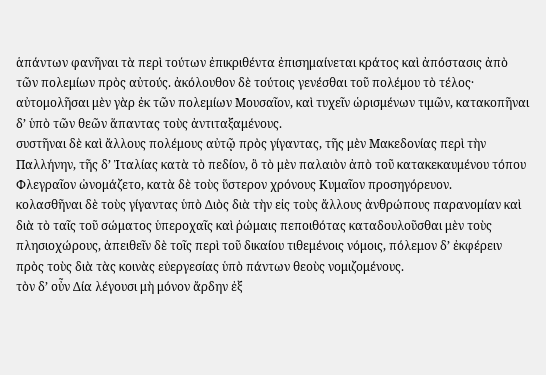ἁπάντων φανῆναι τὰ περὶ τούτων ἐπικριθέντα ἐπισημαίνεται κράτος καὶ ἀπόστασις ἀπὸ τῶν πολεμίων πρὸς αὐτούς. ἀκόλουθον δὲ τούτοις γενέσθαι τοῦ πολέμου τὸ τέλος· αὐτομολῆσαι μὲν γὰρ ἐκ τῶν πολεμίων Μουσαῖον, καὶ τυχεῖν ὡρισμένων τιμῶν, κατακοπῆναι δʼ ὑπὸ τῶν θεῶν ἅπαντας τοὺς ἀντιταξαμένους.
συστῆναι δὲ καὶ ἄλλους πολέμους αὐτῷ πρὸς γίγαντας, τῆς μὲν Μακεδονίας περὶ τὴν Παλλήνην, τῆς δʼ Ἰταλίας κατὰ τὸ πεδίον, ὃ τὸ μὲν παλαιὸν ἀπὸ τοῦ κατακεκαυμένου τόπου Φλεγραῖον ὠνομάζετο, κατὰ δὲ τοὺς ὕστερον χρόνους Κυμαῖον προσηγόρευον.
κολασθῆναι δὲ τοὺς γίγαντας ὑπὸ Διὸς διὰ τὴν εἰς τοὺς ἄλλους ἀνθρώπους παρανομίαν καὶ διὰ τὸ ταῖς τοῦ σώματος ὑπεροχαῖς καὶ ῥώμαις πεποιθότας καταδουλοῦσθαι μὲν τοὺς πλησιοχώρους, ἀπειθεῖν δὲ τοῖς περὶ τοῦ δικαίου τιθεμένοις νόμοις, πόλεμον δʼ ἐκφέρειν πρὸς τοὺς διὰ τὰς κοινὰς εὐεργεσίας ὑπὸ πάντων θεοὺς νομιζομένους.
τὸν δʼ οὖν Δία λέγουσι μὴ μόνον ἄρδην ἐξ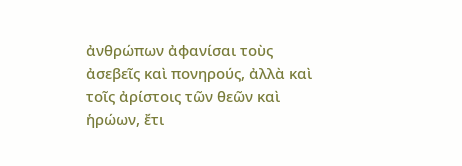ἀνθρώπων ἀφανίσαι τοὺς ἀσεβεῖς καὶ πονηρούς, ἀλλὰ καὶ τοῖς ἀρίστοις τῶν θεῶν καὶ ἡρώων, ἔτι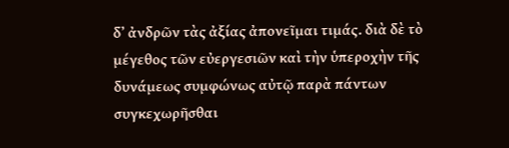δʼ ἀνδρῶν τὰς ἀξίας ἀπονεῖμαι τιμάς. διὰ δὲ τὸ μέγεθος τῶν εὐεργεσιῶν καὶ τὴν ὑπεροχὴν τῆς δυνάμεως συμφώνως αὐτῷ παρὰ πάντων συγκεχωρῆσθαι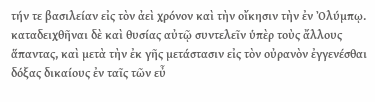τήν τε βασιλείαν εἰς τὸν ἀεὶ χρόνον καὶ τὴν οἴκησιν τὴν ἐν Ὀλύμπῳ.
καταδειχθῆναι δὲ καὶ θυσίας αὐτῷ συντελεῖν ὑπὲρ τοὺς ἄλλους ἅπαντας, καὶ μετὰ τὴν ἐκ γῆς μετάστασιν εἰς τὸν οὐρανὸν ἐγγενέσθαι δόξας δικαίους ἐν ταῖς τῶν εὖ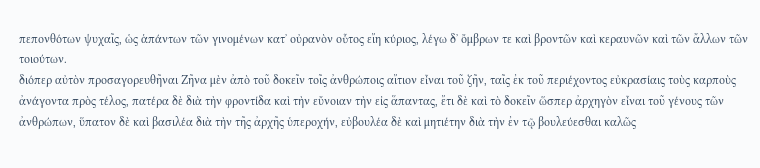πεπονθότων ψυχαῖς, ὡς ἁπάντων τῶν γινομένων κατʼ οὐρανὸν οὗτος εἴη κύριος, λέγω δʼ ὄμβρων τε καὶ βροντῶν καὶ κεραυνῶν καὶ τῶν ἄλλων τῶν τοιούτων.
διόπερ αὐτὸν προσαγορευθῆναι Ζῆνα μὲν ἀπὸ τοῦ δοκεῖν τοῖς ἀνθρώποις αἴτιον εἶναι τοῦ ζῆν, ταῖς ἐκ τοῦ περιέχοντος εὐκρασίαις τοὺς καρποὺς ἀνάγοντα πρὸς τέλος, πατέρα δὲ διὰ τὴν φροντίδα καὶ τὴν εὔνοιαν τὴν εἰς ἅπαντας, ἔτι δὲ καὶ τὸ δοκεῖν ὥσπερ ἀρχηγὸν εἶναι τοῦ γένους τῶν ἀνθρώπων, ὕπατον δὲ καὶ βασιλέα διὰ τὴν τῆς ἀρχῆς ὑπεροχήν, εὐβουλέα δὲ καὶ μητιέτην διὰ τὴν ἐν τῷ βουλεύεσθαι καλῶς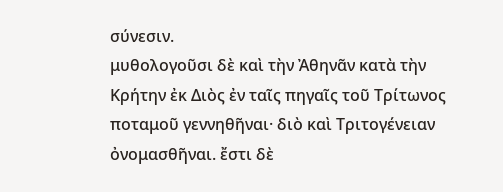σύνεσιν.
μυθολογοῦσι δὲ καὶ τὴν Ἀθηνᾶν κατὰ τὴν Κρήτην ἐκ Διὸς ἐν ταῖς πηγαῖς τοῦ Τρίτωνος ποταμοῦ γεννηθῆναι· διὸ καὶ Τριτογένειαν ὀνομασθῆναι. ἔστι δὲ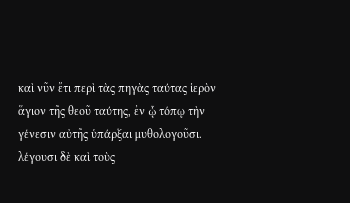καὶ νῦν ἔτι περὶ τὰς πηγὰς ταύτας ἱερὸν ἅγιον τῆς θεοῦ ταύτης, ἐν ᾧ τόπῳ τὴν γένεσιν αὐτῆς ὑπάρξαι μυθολογοῦσι.
λέγουσι δὲ καὶ τοὺς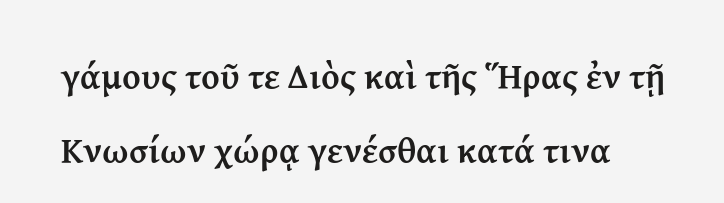γάμους τοῦ τε Διὸς καὶ τῆς Ἥρας ἐν τῇ Κνωσίων χώρᾳ γενέσθαι κατά τινα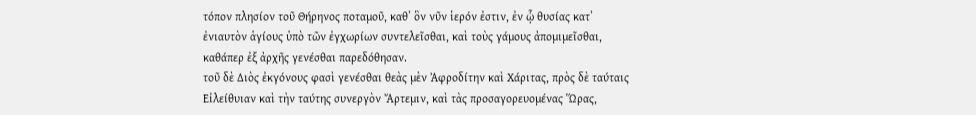τόπον πλησίον τοῦ Θήρηνος ποταμοῦ, καθʼ ὃν νῦν ἱερόν ἐστιν, ἐν ᾧ θυσίας κατʼ ἐνιαυτὸν ἁγίους ὑπὸ τῶν ἐγχωρίων συντελεῖσθαι, καὶ τοὺς γάμους ἀπομιμεῖσθαι, καθάπερ ἐξ ἀρχῆς γενέσθαι παρεδόθησαν.
τοῦ δὲ Διὸς ἐκγόνους φασὶ γενέσθαι θεὰς μὲν Ἀφροδίτην καὶ Χάριτας, πρὸς δὲ ταύταις Εἰλείθυιαν καὶ τὴν ταύτης συνεργὸν Ἄρτεμιν, καὶ τὰς προσαγορευομένας Ὥρας,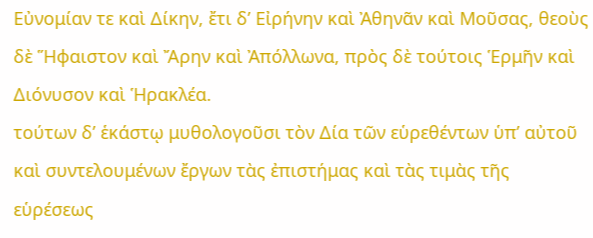Εὐνομίαν τε καὶ Δίκην, ἔτι δʼ Εἰρήνην καὶ Ἀθηνᾶν καὶ Μοῦσας, θεοὺς δὲ Ἥφαιστον καὶ Ἄρην καὶ Ἀπόλλωνα, πρὸς δὲ τούτοις Ἑρμῆν καὶ Διόνυσον καὶ Ἡρακλέα.
τούτων δʼ ἑκάστῳ μυθολογοῦσι τὸν Δία τῶν εὑρεθέντων ὑπʼ αὐτοῦ καὶ συντελουμένων ἔργων τὰς ἐπιστήμας καὶ τὰς τιμὰς τῆς εὑρέσεως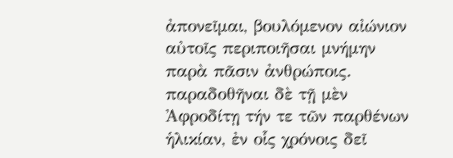ἀπονεῖμαι, βουλόμενον αἰώνιον αὐτοῖς περιποιῆσαι μνήμην παρὰ πᾶσιν ἀνθρώποις.
παραδοθῆναι δὲ τῇ μὲν Ἀφροδίτῃ τήν τε τῶν παρθένων ἡλικίαν, ἐν οἷς χρόνοις δεῖ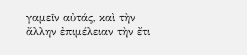γαμεῖν αὐτάς, καὶ τὴν ἄλλην ἐπιμέλειαν τὴν ἔτι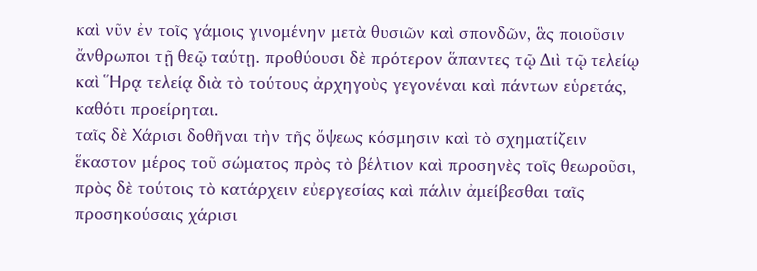καὶ νῦν ἐν τοῖς γάμοις γινομένην μετὰ θυσιῶν καὶ σπονδῶν, ἃς ποιοῦσιν ἄνθρωποι τῇ θεῷ ταύτῃ. προθύουσι δὲ πρότερον ἅπαντες τῷ Διὶ τῷ τελείῳ καὶ Ἥρᾳ τελείᾳ διὰ τὸ τούτους ἀρχηγοὺς γεγονέναι καὶ πάντων εὑρετάς, καθότι προείρηται.
ταῖς δὲ Χάρισι δοθῆναι τὴν τῆς ὄψεως κόσμησιν καὶ τὸ σχηματίζειν ἕκαστον μέρος τοῦ σώματος πρὸς τὸ βέλτιον καὶ προσηνὲς τοῖς θεωροῦσι, πρὸς δὲ τούτοις τὸ κατάρχειν εὐεργεσίας καὶ πάλιν ἀμείβεσθαι ταῖς προσηκούσαις χάρισι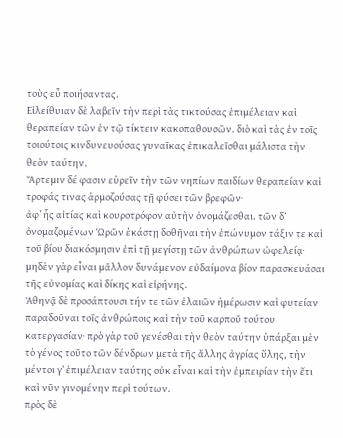τοὺς εὖ ποιήσαντας.
Εἰλείθυιαν δὲ λαβεῖν τὴν περὶ τὰς τικτούσας ἐπιμέλειαν καὶ θεραπείαν τῶν ἐν τῷ τίκτειν κακοπαθουσῶν. διὸ καὶ τὰς ἐν τοῖς τοιούτοις κινδυνευούσας γυναῖκας ἐπικαλεῖσθαι μάλιστα τὴν θεὸν ταύτην.
Ἄρτεμιν δέ φασιν εὑρεῖν τὴν τῶν νηπίων παιδίων θεραπείαν καὶ τροφάς τινας ἁρμοζούσας τῇ φύσει τῶν βρεφῶν·
ἀφʼ ἧς αἰτίας καὶ κουροτρόφον αὐτὴν ὀνομάζεσθαι. τῶν δʼ ὀνομαζομένων Ὡρῶν ἑκάστῃ δοθῆναι τὴν ἐπώνυμον τάξιν τε καὶ τοῦ βίου διακόσμησιν ἐπὶ τῇ μεγίστῃ τῶν ἀνθρώπων ὠφελείᾳ· μηδὲν γὰρ εἶναι μᾶλλον δυνάμενον εὐδαίμονα βίον παρασκευάσαι τῆς εὐνομίας καὶ δίκης καὶ εἰρήνης.
Ἀθηνᾷ δὲ προσάπτουσι τήν τε τῶν ἐλαιῶν ἡμέρωσιν καὶ φυτείαν παραδοῦναι τοῖς ἀνθρώποις καὶ τὴν τοῦ καρποῦ τούτου κατεργασίαν· πρὸ γὰρ τοῦ γενέσθαι τὴν θεὸν ταύτην ὑπάρξαι μὲν τὸ γένος τοῦτο τῶν δένδρων μετὰ τῆς ἄλλης ἀγρίας ὕλης, τὴν μέντοι γʼ ἐπιμέλειαν ταύτης οὐκ εἶναι καὶ τὴν ἐμπειρίαν τὴν ἔτι καὶ νῦν γινομένην περὶ τούτων.
πρὸς δὲ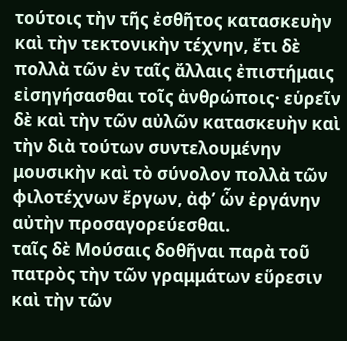τούτοις τὴν τῆς ἐσθῆτος κατασκευὴν καὶ τὴν τεκτονικὴν τέχνην, ἔτι δὲ πολλὰ τῶν ἐν ταῖς ἄλλαις ἐπιστήμαις εἰσηγήσασθαι τοῖς ἀνθρώποις· εὑρεῖν δὲ καὶ τὴν τῶν αὐλῶν κατασκευὴν καὶ τὴν διὰ τούτων συντελουμένην μουσικὴν καὶ τὸ σύνολον πολλὰ τῶν φιλοτέχνων ἔργων, ἀφʼ ὧν ἐργάνην αὐτὴν προσαγορεύεσθαι.
ταῖς δὲ Μούσαις δοθῆναι παρὰ τοῦ πατρὸς τὴν τῶν γραμμάτων εὕρεσιν καὶ τὴν τῶν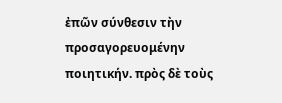ἐπῶν σύνθεσιν τὴν προσαγορευομένην ποιητικήν. πρὸς δὲ τοὺς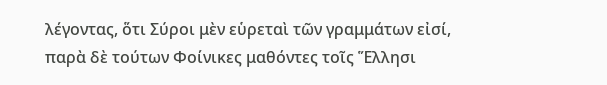λέγοντας, ὅτι Σύροι μὲν εὑρεταὶ τῶν γραμμάτων εἰσί, παρὰ δὲ τούτων Φοίνικες μαθόντες τοῖς Ἕλλησι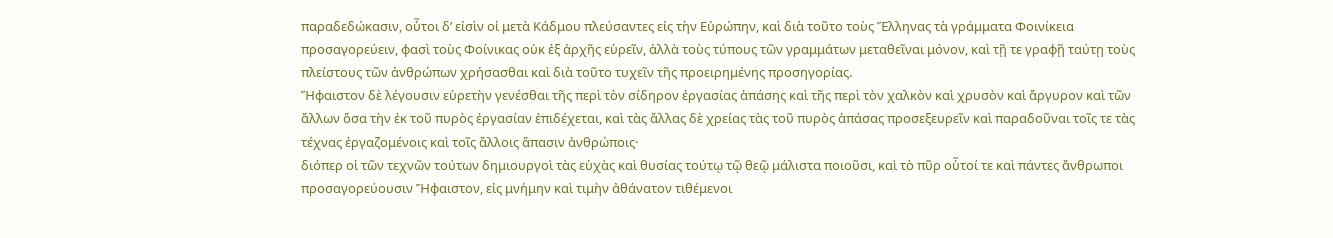παραδεδώκασιν, οὗτοι δʼ εἰσὶν οἱ μετὰ Κάδμου πλεύσαντες εἰς τὴν Εὐρώπην, καὶ διὰ τοῦτο τοὺς Ἕλληνας τὰ γράμματα Φοινίκεια προσαγορεύειν, φασὶ τοὺς Φοίνικας οὐκ ἐξ ἀρχῆς εὑρεῖν, ἀλλὰ τοὺς τύπους τῶν γραμμάτων μεταθεῖναι μόνον, καὶ τῇ τε γραφῇ ταύτῃ τοὺς πλείστους τῶν ἀνθρώπων χρήσασθαι καὶ διὰ τοῦτο τυχεῖν τῆς προειρημένης προσηγορίας.
Ἥφαιστον δὲ λέγουσιν εὑρετὴν γενέσθαι τῆς περὶ τὸν σίδηρον ἐργασίας ἁπάσης καὶ τῆς περὶ τὸν χαλκὸν καὶ χρυσὸν καὶ ἄργυρον καὶ τῶν ἄλλων ὅσα τὴν ἐκ τοῦ πυρὸς ἐργασίαν ἐπιδέχεται, καὶ τὰς ἄλλας δὲ χρείας τὰς τοῦ πυρὸς ἁπάσας προσεξευρεῖν καὶ παραδοῦναι τοῖς τε τὰς τέχνας ἐργαζομένοις καὶ τοῖς ἄλλοις ἅπασιν ἀνθρώποις·
διόπερ οἱ τῶν τεχνῶν τούτων δημιουργοὶ τὰς εὐχὰς καὶ θυσίας τούτῳ τῷ θεῷ μάλιστα ποιοῦσι, καὶ τὸ πῦρ οὗτοί τε καὶ πάντες ἄνθρωποι προσαγορεύουσιν Ἥφαιστον, εἰς μνήμην καὶ τιμὴν ἀθάνατον τιθέμενοι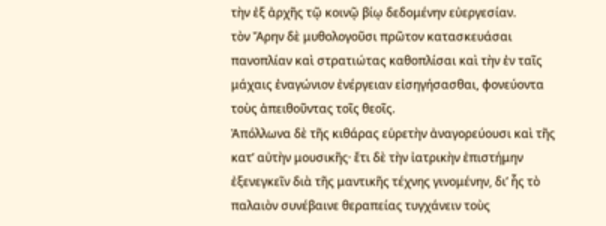τὴν ἐξ ἀρχῆς τῷ κοινῷ βίῳ δεδομένην εὐεργεσίαν.
τὸν Ἄρην δὲ μυθολογοῦσι πρῶτον κατασκευάσαι πανοπλίαν καὶ στρατιώτας καθοπλίσαι καὶ τὴν ἐν ταῖς μάχαις ἐναγώνιον ἐνέργειαν εἰσηγήσασθαι, φονεύοντα τοὺς ἀπειθοῦντας τοῖς θεοῖς.
Ἀπόλλωνα δὲ τῆς κιθάρας εὑρετὴν ἀναγορεύουσι καὶ τῆς κατʼ αὐτὴν μουσικῆς· ἔτι δὲ τὴν ἰατρικὴν ἐπιστήμην ἐξενεγκεῖν διὰ τῆς μαντικῆς τέχνης γινομένην, διʼ ἧς τὸ παλαιὸν συνέβαινε θεραπείας τυγχάνειν τοὺς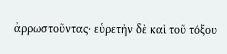ἀρρωστοῦντας· εὑρετὴν δὲ καὶ τοῦ τόξου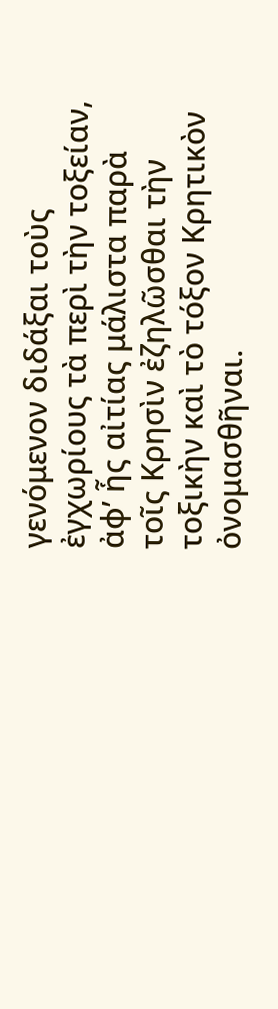γενόμενον διδάξαι τοὺς ἐγχωρίους τὰ περὶ τὴν τοξείαν, ἀφʼ ἧς αἰτίας μάλιστα παρὰ τοῖς Κρησὶν ἐζηλῶσθαι τὴν τοξικὴν καὶ τὸ τόξον Κρητικὸν ὀνομασθῆναι.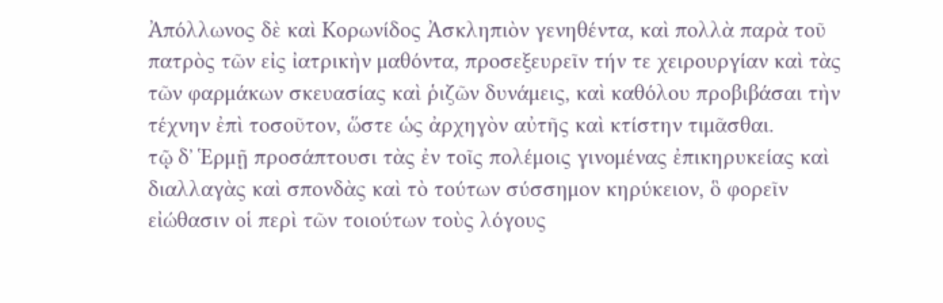Ἀπόλλωνος δὲ καὶ Κορωνίδος Ἀσκληπιὸν γενηθέντα, καὶ πολλὰ παρὰ τοῦ πατρὸς τῶν εἰς ἰατρικὴν μαθόντα, προσεξευρεῖν τήν τε χειρουργίαν καὶ τὰς τῶν φαρμάκων σκευασίας καὶ ῥιζῶν δυνάμεις, καὶ καθόλου προβιβάσαι τὴν τέχνην ἐπὶ τοσοῦτον, ὥστε ὡς ἀρχηγὸν αὐτῆς καὶ κτίστην τιμᾶσθαι.
τῷ δʼ Ἑρμῇ προσάπτουσι τὰς ἐν τοῖς πολέμοις γινομένας ἐπικηρυκείας καὶ διαλλαγὰς καὶ σπονδὰς καὶ τὸ τούτων σύσσημον κηρύκειον, ὃ φορεῖν εἰώθασιν οἱ περὶ τῶν τοιούτων τοὺς λόγους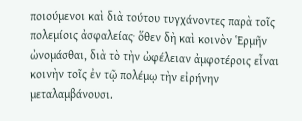ποιούμενοι καὶ διὰ τούτου τυγχάνοντες παρὰ τοῖς πολεμίοις ἀσφαλείας· ὅθεν δὴ καὶ κοινὸν Ἑρμῆν ὠνομάσθαι, διὰ τὸ τὴν ὠφέλειαν ἀμφοτέροις εἶναι κοινὴν τοῖς ἐν τῷ πολέμῳ τὴν εἰρήνην μεταλαμβάνουσι.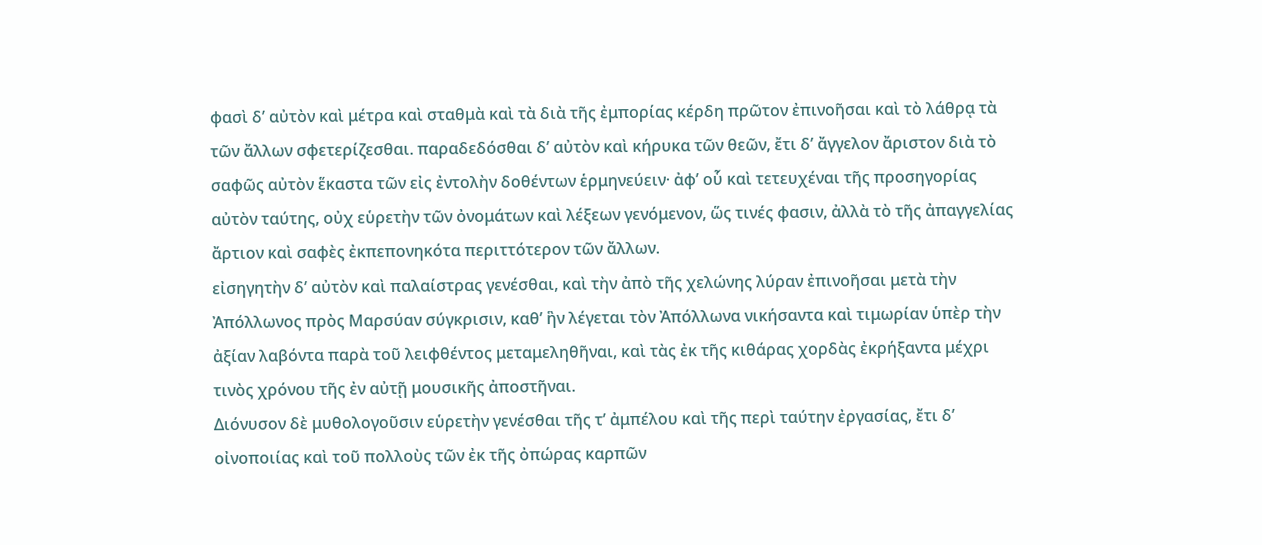φασὶ δʼ αὐτὸν καὶ μέτρα καὶ σταθμὰ καὶ τὰ διὰ τῆς ἐμπορίας κέρδη πρῶτον ἐπινοῆσαι καὶ τὸ λάθρᾳ τὰ τῶν ἄλλων σφετερίζεσθαι. παραδεδόσθαι δʼ αὐτὸν καὶ κήρυκα τῶν θεῶν, ἔτι δʼ ἄγγελον ἄριστον διὰ τὸ σαφῶς αὐτὸν ἕκαστα τῶν εἰς ἐντολὴν δοθέντων ἑρμηνεύειν· ἀφʼ οὗ καὶ τετευχέναι τῆς προσηγορίας αὐτὸν ταύτης, οὐχ εὑρετὴν τῶν ὀνομάτων καὶ λέξεων γενόμενον, ὥς τινές φασιν, ἀλλὰ τὸ τῆς ἀπαγγελίας ἄρτιον καὶ σαφὲς ἐκπεπονηκότα περιττότερον τῶν ἄλλων.
εἰσηγητὴν δʼ αὐτὸν καὶ παλαίστρας γενέσθαι, καὶ τὴν ἀπὸ τῆς χελώνης λύραν ἐπινοῆσαι μετὰ τὴν Ἀπόλλωνος πρὸς Μαρσύαν σύγκρισιν, καθʼ ἣν λέγεται τὸν Ἀπόλλωνα νικήσαντα καὶ τιμωρίαν ὑπὲρ τὴν ἀξίαν λαβόντα παρὰ τοῦ λειφθέντος μεταμεληθῆναι, καὶ τὰς ἐκ τῆς κιθάρας χορδὰς ἐκρήξαντα μέχρι τινὸς χρόνου τῆς ἐν αὐτῇ μουσικῆς ἀποστῆναι.
Διόνυσον δὲ μυθολογοῦσιν εὑρετὴν γενέσθαι τῆς τʼ ἀμπέλου καὶ τῆς περὶ ταύτην ἐργασίας, ἔτι δʼ οἰνοποιίας καὶ τοῦ πολλοὺς τῶν ἐκ τῆς ὀπώρας καρπῶν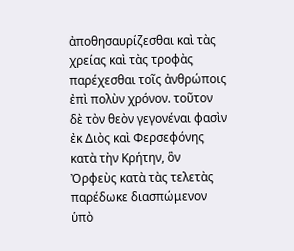ἀποθησαυρίζεσθαι καὶ τὰς χρείας καὶ τὰς τροφὰς παρέχεσθαι τοῖς ἀνθρώποις ἐπὶ πολὺν χρόνον. τοῦτον δὲ τὸν θεὸν γεγονέναι φασὶν ἐκ Διὸς καὶ Φερσεφόνης κατὰ τὴν Κρήτην, ὃν Ὀρφεὺς κατὰ τὰς τελετὰς παρέδωκε διασπώμενον ὑπὸ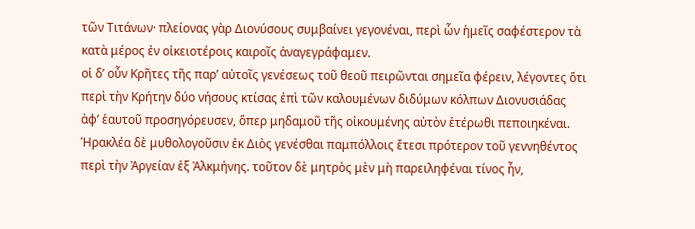τῶν Τιτάνων· πλείονας γὰρ Διονύσους συμβαίνει γεγονέναι, περὶ ὧν ἡμεῖς σαφέστερον τὰ κατὰ μέρος ἐν οἰκειοτέροις καιροῖς ἀναγεγράφαμεν.
οἱ δʼ οὖν Κρῆτες τῆς παρʼ αὐτοῖς γενέσεως τοῦ θεοῦ πειρῶνται σημεῖα φέρειν, λέγοντες ὅτι περὶ τὴν Κρήτην δύο νήσους κτίσας ἐπὶ τῶν καλουμένων διδύμων κόλπων Διονυσιάδας ἀφʼ ἑαυτοῦ προσηγόρευσεν, ὅπερ μηδαμοῦ τῆς οἰκουμένης αὐτὸν ἑτέρωθι πεποιηκέναι.
Ἡρακλέα δὲ μυθολογοῦσιν ἐκ Διὸς γενέσθαι παμπόλλοις ἔτεσι πρότερον τοῦ γεννηθέντος περὶ τὴν Ἀργείαν ἐξ Ἀλκμήνης. τοῦτον δὲ μητρὸς μὲν μὴ παρειληφέναι τίνος ἦν,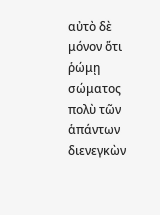αὐτὸ δὲ μόνον ὅτι ῥώμῃ σώματος πολὺ τῶν ἁπάντων διενεγκὼν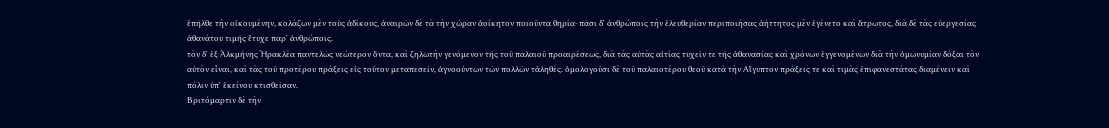ἐπῆλθε τὴν οἰκουμένην, κολάζων μὲν τοὺς ἀδίκους, ἀναιρῶν δὲ τὰ τὴν χώραν ἀοίκητον ποιοῦντα θηρία· πᾶσι δʼ ἀνθρώποις τὴν ἐλευθερίαν περιποιήσας ἀήττητος μὲν ἐγένετο καὶ ἄτρωτος, διὰ δὲ τὰς εὐεργεσίας ἀθανάτου τιμῆς ἔτυχε παρʼ ἀνθρώποις.
τὸν δʼ ἐξ Ἀλκμήνης Ἡρακλέα παντελῶς νεώτερον ὄντα, καὶ ζηλωτὴν γενόμενον τῆς τοῦ παλαιοῦ προαιρέσεως, διὰ τὰς αὐτὰς αἰτίας τυχεῖν τε τῆς ἀθανασίας καὶ χρόνων ἐγγενομένων διὰ τὴν ὁμωνυμίαν δόξαι τὸν αὐτὸν εἶναι, καὶ τὰς τοῦ προτέρου πράξεις εἰς τοῦτον μεταπεσεῖν, ἀγνοούντων τῶν πολλῶν τἀληθές. ὁμολογοῦσι δὲ τοῦ παλαιοτέρου θεοῦ κατὰ τὴν Αἴγυπτον πράξεις τε καὶ τιμὰς ἐπιφανεστάτας διαμένειν καὶ πόλιν ὑπʼ ἐκείνου κτισθεῖσαν.
Βριτόμαρτιν δὲ τὴν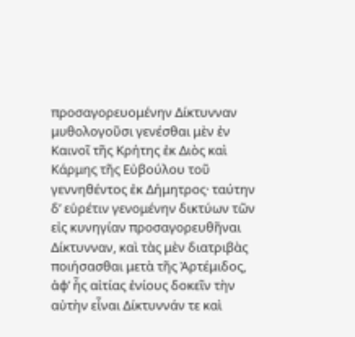προσαγορευομένην Δίκτυνναν μυθολογοῦσι γενέσθαι μὲν ἐν Καινοῖ τῆς Κρήτης ἐκ Διὸς καὶ Κάρμης τῆς Εὐβούλου τοῦ γεννηθέντος ἐκ Δήμητρος· ταύτην δʼ εὑρέτιν γενομένην δικτύων τῶν εἰς κυνηγίαν προσαγορευθῆναι Δίκτυνναν, καὶ τὰς μὲν διατριβὰς ποιήσασθαι μετὰ τῆς Ἀρτέμιδος, ἀφʼ ἧς αἰτίας ἐνίους δοκεῖν τὴν αὐτὴν εἶναι Δίκτυννάν τε καὶ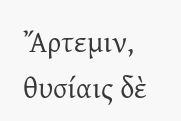Ἄρτεμιν, θυσίαις δὲ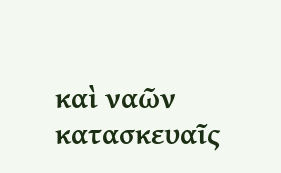καὶ ναῶν κατασκευαῖς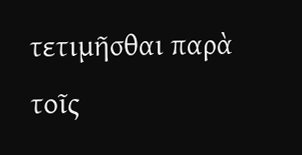τετιμῆσθαι παρὰ τοῖς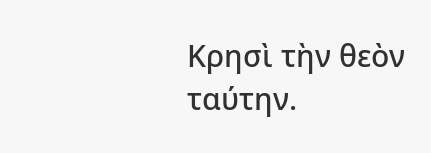Κρησὶ τὴν θεὸν ταύτην.